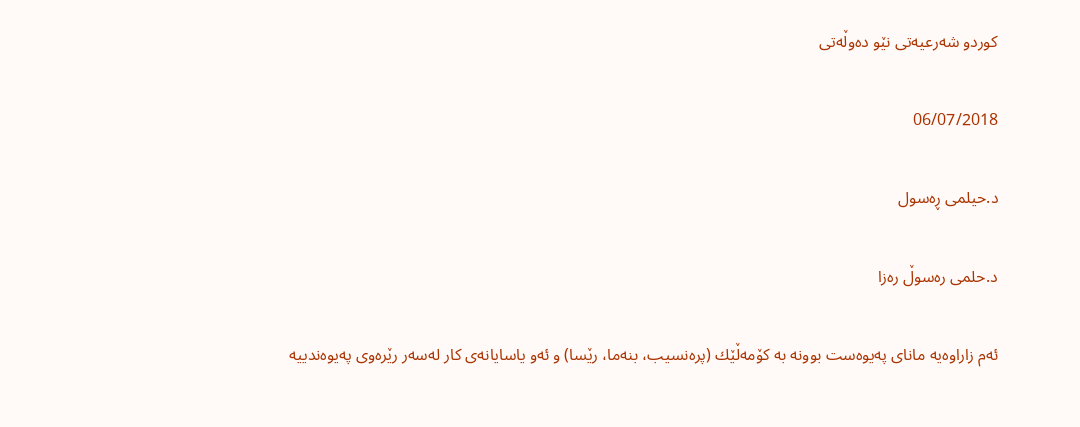كوردو شه‌رعیه‌تی نێو ده‌وڵه‌تی

06/07/2018

د.حیلمی ڕەسول

د.حلمی ره‌سوڵ ره‌زا

ئه‌م زاراوه‌یه‌ مانای په‌یوه‌ست بوونه‌ به‌ كۆمه‌ڵێك (پره‌نسیب، بنه‌ما، رێسا) و ئه‌و یاسایانه‌ی كار له‌سه‌ر رێره‌وی په‌یوه‌ندییه‌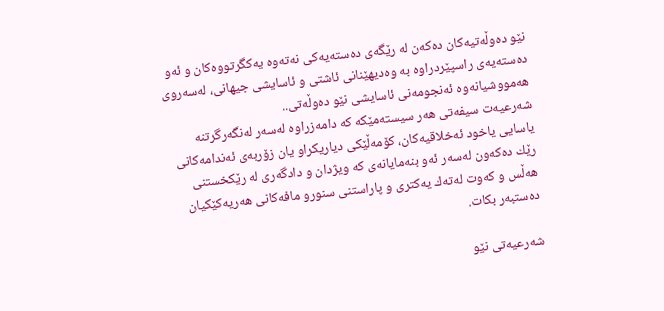نێو ده‌وڵه‌تیه‌كان ده‌كه‌ن له‌ رێگه‌ی ده‌سته‌یه‌كی نه‌ته‌وه‌ یه‌كگرتووه‌كان و ئه‌و ده‌سته‌یه‌ی ‌راسپێردراوه‌ به‌ وه‌دیهێنانی ئاشتی و ئاسایشی جیهانی، له‌سه‌روی هه‌مووشیانه‌وه‌ ئه‌نجومه‌نی ئاسایشی نێو ده‌وڵه‌تی..
شه‌رعیه‌ت سیفه‌تی هه‌ر سیسته‌مێكه‌ كه‌ دامه‌زراوه‌ له‌سه‌ر له‌نگه‌رگرتنه‌ یاسایی یاخود ئه‌خلاقیه‌كان، كۆمه‌ڵێكی دیاریكراو یان زۆربه‌ی ئه‌ندامه‌كانی رێك ده‌كه‌ون له‌سه‌ر ئه‌و بنه‌مایانه‌ی كه‌ ویژدان و دادگه‌ری له‌ رێكخستنی هه‌ڵس و كه‌وت له‌ته‌ك یه‌كتری و پاراستنی سنورو مافه‌كانی هه‌ریه‌كێكیان ده‌ستبه‌ر بكات.

شه‌رعیه‌تی نێو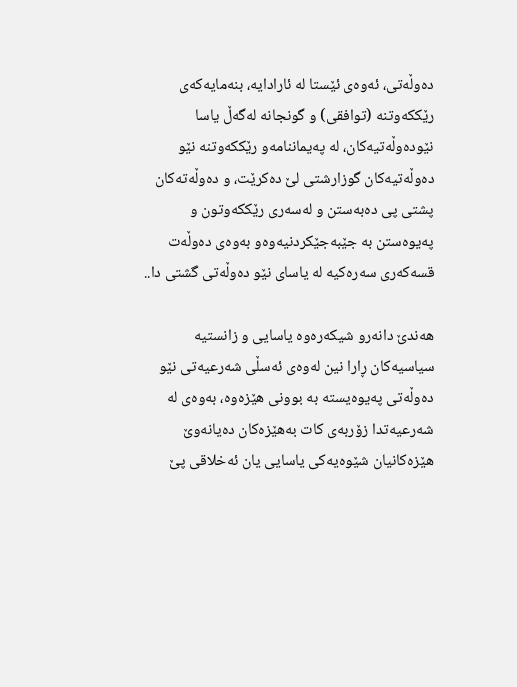ده‌وڵه‌تی، ئه‌وه‌ی ئێستا له‌ ئارادایه‌، بنه‌مایه‌كه‌ی رێككه‌وتنه‌ (توافقی) و گونجانه‌ له‌گه‌ڵ یاسا نێوده‌وڵه‌تیه‌كان، له‌ په‌یماننامه‌و رێككه‌وتنه‌ نێو ده‌وڵه‌تیه‌كان گوزارشتی لێ ده‌كرێت، و ده‌وڵه‌ته‌كان پشتی پی ده‌به‌ستن و له‌سه‌ری رێككه‌وتون و په‌یوه‌ستن به‌ جێبه‌جێكردنیه‌وه‌و به‌وه‌ی ده‌وڵه‌ت قسه‌كه‌ری سه‌ره‌كیه‌ له‌ یاسای نێو ده‌وڵه‌تی گشتی دا..

هه‌ندێ دانه‌رو شیكه‌ره‌وه‌ یاسایی و زانستیه‌ سیاسیه‌كان ڕارا نین له‌وه‌ی ئه‌سڵی شه‌رعیه‌تی نێو ده‌وڵه‌تی په‌یوه‌یسته‌ به‌ بوونی هێزه‌وه‌‌، به‌وه‌ی له‌ شه‌رعیه‌تدا زۆربه‌ی كات به‌هێزه‌كان ده‌یانه‌وێ هێزه‌كانیان شێوه‌یه‌كی یاسایی یان ئه‌خلاقی پێ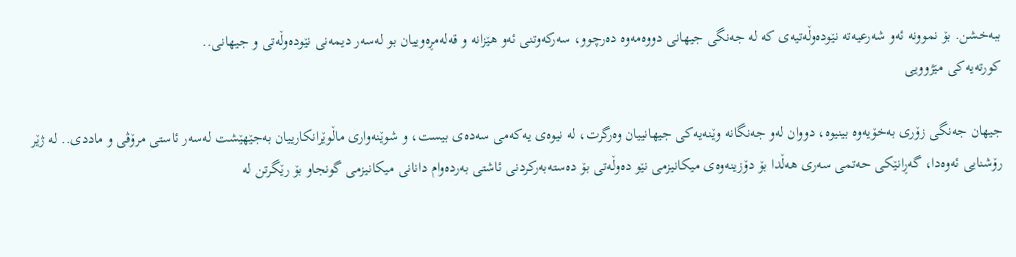ببه‌خشن. بۆ نموونه‌ ئه‌و شه‌رعیه‌ته‌ نێوده‌وڵه‌تیه‌ی كه‌ له‌ جه‌نگی جیهانی دووه‌مه‌وه‌ ده‌رچوو، سه‌ركه‌وتنی ئه‌و هێزانه‌ و قه‌له‌مڕه‌وییان بو له‌سه‌ر دیمه‌نی نێوده‌وڵه‌تی و جیهانی..
كورته‌یه‌كی مێژوویی

جیهان جه‌نگی زۆری به‌خۆیه‌وه‌ بینیوه‌، دووان له‌و جه‌نگانه‌ وێنه‌یه‌كی جیهانییان وه‌رگرت، له‌ نیوه‌ی یه‌كه‌می سه‌ده‌ی بیست، و شوێنه‌واری ماڵوێرانكارییان به‌جێهێشت له‌سه‌ر ئاستی مرۆڤی و ماددی.. له‌ ژێر رۆشنایی ئه‌وه‌دا، گه‌ڕانێكی حه‌تمی سه‌ری هه‌ڵدا بۆ دۆزینه‌وه‌ی میكانیزمی نێو ده‌وڵه‌تی بۆ ده‌سته‌به‌ركردنی ئاشتی به‌رده‌وام دانانی میكانیزمی گونجاو بۆ رێگرتن له‌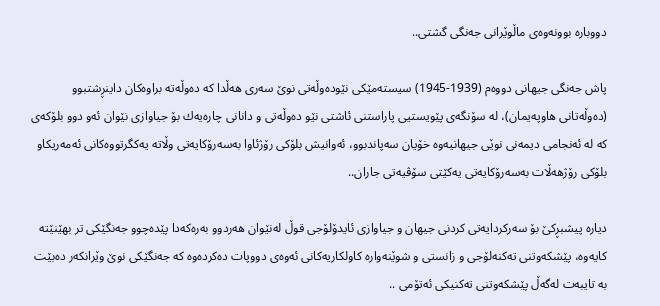دووباره‌ بوونه‌وه‌ی ماڵوێرانی جه‌نگی گشتی..

پاش جه‌نگی جیهانی دووه‌م (1939-1945) سیسته‌مێكی نێوده‌وڵه‌تی نوێ سه‌ری هه‌ڵدا كه‌ ده‌وڵه‌ته‌ براوه‌كان داینڕشتبوو (ده‌وڵه‌تانی هاوپه‌یمان)، له‌ سۆنگه‌ی پێویستیی پاراستنی ئاشتی نێو ده‌وڵه‌تی و دانانی چاره‌یه‌ك بۆ جیاوازی نێوان ئه‌و دوو بلۆكه‌ی كه‌ له‌ ئه‌نجامی دیمه‌نی نوێی جیهانیه‌وه‌ خۆیان سه‌پاندبوو، ئه‌وانیش بلۆكی رۆژئاوا به‌سه‌رۆكایه‌تی وڵاته‌ یه‌كگرتووه‌كانی ئه‌مه‌ریكاو بلۆكی رۆژهه‌ڵات به‌سه‌رۆكایه‌تی یه‌كێتی سۆڤیه‌تی جاران..

دیاره‌ پیشبڕكێ بۆ سه‌ركردایه‌تی كردنی جیهان و جیاوازی ئایدۆلۆجی قوڵ له‌نێوان هه‌ردوو به‌ره‌كه‌دا پێده‌چوو جه‌نگێكی تر بهێنێته‌ كایه‌وه‌، پێشكه‌وتنی ته‌كنه‌لۆجی و زانستی و شوێنه‌واره‌ كاولكاریه‌كانی ئه‌وه‌ی دووپات ده‌كرده‌وه‌ كه‌ جه‌نگێكی نوێ وێرانكه‌ر ده‌بێت به‌ تایبه‌ت له‌گه‌ڵ پێشكه‌وتنی ته‌كنیكی ئه‌تۆمی ..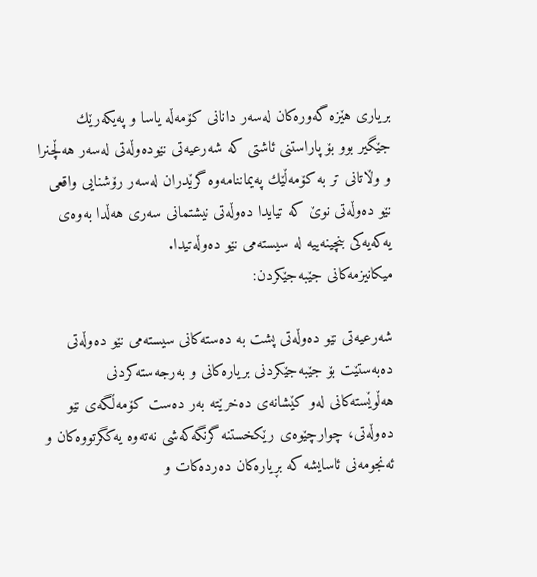بریاری هێزه‌ گه‌وره‌كان له‌سه‌ر دانانی كۆمه‌ڵه‌ یاسا و په‌یكه‌رێك جێگیر بوو بۆ پاراستنی ئاشتی كه‌ شه‌رعیه‌تی نێوده‌وڵه‌تی له‌سه‌ر هه‌ڵچنرا و وڵاتانی تر به‌ كۆمه‌ڵێك په‌یماننامه‌وه‌ گرێدران له‌سه‌ر رۆشنایی واقعی نێو ده‌وڵه‌تی نوێ كه‌ تیایدا ده‌وڵه‌تی نیشتمانی سه‌ری هه‌ڵدا به‌وه‌ی  یه‌كه‌یه‌كی بنچینه‌ییه‌ له‌ سیسته‌می نێو ده‌وڵه‌تیدا.
میكانیزمه‌كانی جێبه‌جێكردن:

شه‌رعیه‌تی نێو ده‌وڵه‌تی پشت به‌ ده‌سته‌كانی سیسته‌می نێو ده‌وڵه‌تی ده‌به‌ستێت بۆ جێبه‌جێكردنی بریاره‌كانی و به‌رجه‌سته‌كردنی هه‌ڵوێسته‌كانی له‌و كێشانه‌ی ده‌خرێته‌ به‌ر ده‌ست كۆمه‌ڵگه‌ی نێو ده‌وڵه‌تی، چوارچێوه‌ی رێكخستنه‌ گرنگه‌كه‌شی نه‌ته‌وه‌ یه‌كگرتووه‌كان و ئه‌نجومه‌نی ئاسایشه‌ كه‌ بڕیاره‌كان ده‌رده‌كات و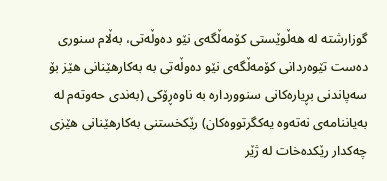گوزارشته‌ له‌ هه‌ڵوێستی كۆمه‌ڵگه‌ی نێو ده‌وڵه‌تی، به‌ڵام سنوری ده‌ست تێوه‌ردانی كۆمه‌ڵگه‌ی نێو ده‌وڵه‌تی به‌ به‌كارهێنانی هێز بۆ سه‌پاندنی بڕیاره‌كانی سنوورداره‌ به‌ ناوه‌ڕۆكی (به‌ندی حه‌وته‌م له‌ به‌یاننامه‌ی نه‌ته‌وه‌ یه‌كگرتووه‌كان) رێكخستنی به‌كارهێنانی هێزی چه‌كدار رێكده‌خات له‌ ژێر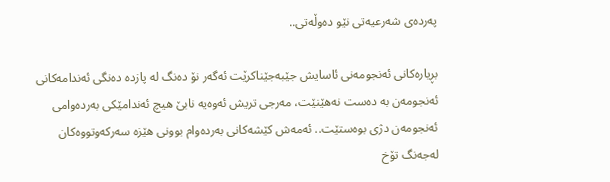په‌رده‌ی شه‌رعیه‌تی نێو ده‌وڵه‌تی..

بڕیاره‌كانی ئه‌نجومه‌نی ئاسایش جێبه‌جێناكرێت ئه‌گه‌ر نۆ ده‌نگ له‌ پازده‌ ده‌نگی ئه‌ندامه‌كانی ئه‌نجومه‌ن به‌ ده‌ست نه‌هێنێت، مه‌رجی تریش ئه‌وه‌یه‌ نابێ هیچ ئه‌ندامێكی به‌رده‌وامی ئه‌نجومه‌ن دژی بوه‌ستێت.. ئه‌مه‌ش كێشه‌كانی به‌رده‌وام بوونی هێزه‌ سه‌ركه‌وتووه‌كان له‌جه‌نگ تۆخ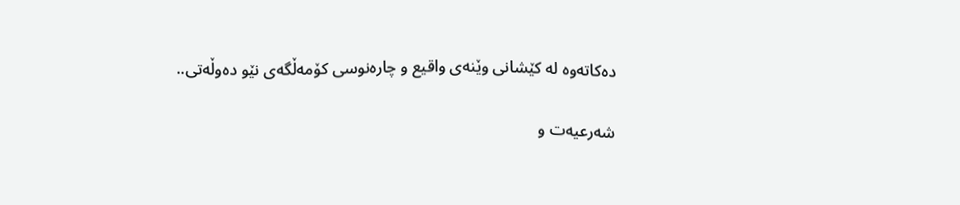ده‌كاته‌وه‌ له‌ كێشانی وێنه‌ی واقیع و چاره‌نوسی كۆمه‌ڵگه‌ی نێو ده‌وڵه‌تی..

شه‌رعیه‌ت و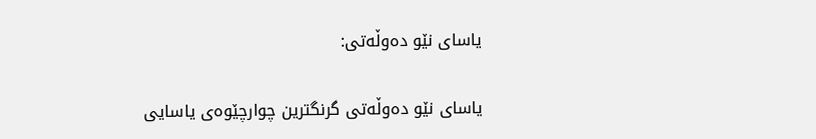یاسای نێو ده‌وڵه‌تی:

یاسای نێو ده‌وڵه‌تی گرنگترین چوارچێوه‌ی یاسایی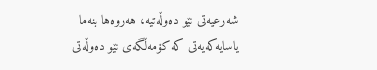شه‌رعیه‌تی نێو ده‌وڵه‌تیه‌، هه‌روه‌ها بنه‌ما یاسایه‌كه‌یه‌تی كه‌ كۆمه‌ڵگه‌ی نێو ده‌وڵه‌تی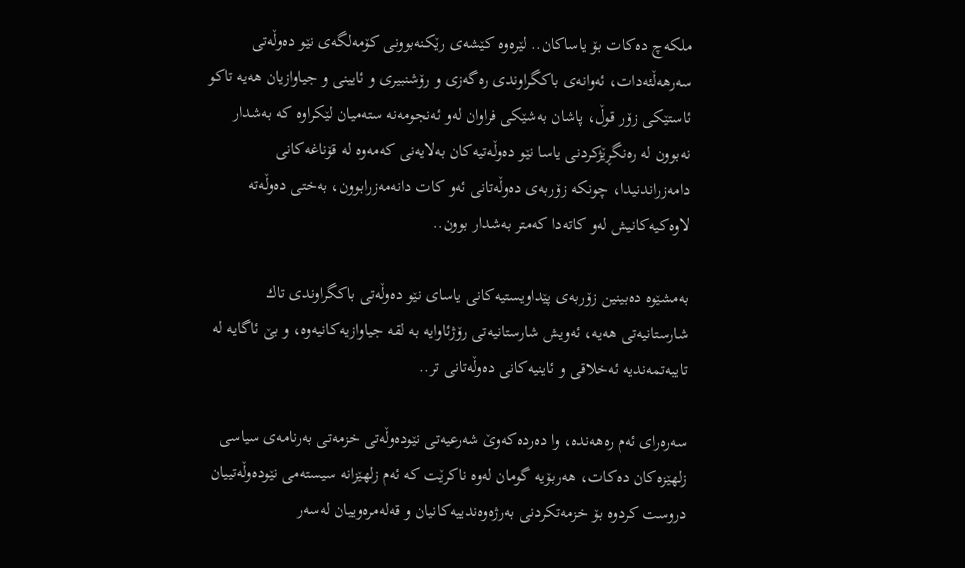ملكه‌چ ده‌كات بۆ یاساكان.. لێره‌وه‌ كێشه‌ی رێكنه‌بوونی كۆمه‌لگه‌ی نێو ده‌وڵه‌تی سه‌رهه‌ڵئه‌دات، ئه‌وانه‌ی باكگراوندی ره‌گه‌زی و رۆشنبیری و ئایینی و جیاوازیان هه‌یه‌ تاكو ئاستێكی زۆر قوڵ، پاشان به‌شێكی فراوان له‌و ئه‌نجومه‌نه‌ سته‌میان لێكراوه‌ كه‌ به‌شدار نه‌بوون له‌ ره‌نگڕێژكردنی یاسا نێو ده‌وڵه‌تیه‌كان به‌لایه‌نی كه‌مه‌وه‌ له‌ قۆناغه‌كانی دامه‌زراندنیدا، چونكه‌ زۆربه‌ی ده‌وڵه‌تانی ئه‌و كات دانه‌مه‌زرابوون، به‌ختی ده‌وڵه‌ته‌ لاوه‌كیه‌كانیش له‌و كاته‌دا كه‌متر به‌شدار بوون..

به‌مشێوه‌ ده‌بینین زۆربه‌ی پێداویستیه‌كانی یاسای نێو ده‌وڵه‌تی باكگراوندی تاك شارستانیه‌تی هه‌یه‌، ئه‌ویش شارستانیه‌تی رۆژئاوایه‌ به‌ لقه‌ جیاوازیه‌كانیه‌وه‌، و بێ ئاگایه‌ له‌ تایبه‌تمه‌ندیه‌ ئه‌خلاقی و ئاینیه‌كانی ده‌وڵه‌تانی تر..

سه‌ره‌رای ئه‌م ره‌هه‌نده‌، وا ده‌رده‌كه‌وێ شه‌رعیه‌تی نێوده‌وڵه‌تی خزمه‌تی به‌رنامه‌ی سیاسی زلهێزه‌كان ده‌كات، هه‌ربۆیه‌ گومان له‌وه‌ ناكرێت كه‌ ئه‌م زلهێزانه‌ سیسته‌می نێوده‌وڵه‌تییان دروست كردوه‌ بۆ خزمه‌تكردنی به‌رژه‌وه‌ندییه‌كانیان و قه‌له‌مره‌وییان له‌سه‌ر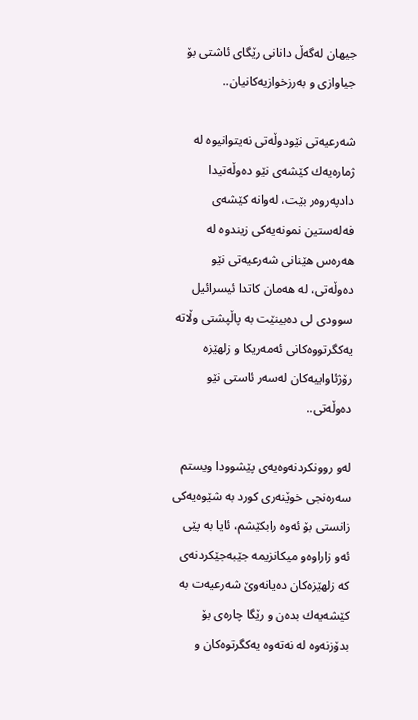جیهان له‌گه‌ڵ دانانی رێگای ئاشتی بۆ جیاوازی و به‌رزخوازیه‌كانیان..

شه‌رعیه‌تی نێودوڵه‌تی نه‌یتوانیوه‌ له‌ ژماره‌یه‌ك كێشه‌ی نێو ده‌وڵه‌تیدا دادپه‌روه‌ر بێت، له‌وانه‌ كێشه‌ی فه‌له‌ستین نمونه‌یه‌كی زیندوه‌ له‌ هه‌ره‌س هێنانی شه‌رعیه‌تی نێو ده‌وڵه‌تی، له‌ هه‌مان كاتدا ئیسرائیل سوودی لی ده‌بینێت به‌ پاڵپشتی وڵاته‌ یه‌كگرتووه‌كانی ئه‌مه‌ریكا و زلهێزه‌ رۆژئاواییه‌كان له‌سه‌ر ئاستی نێو ده‌وڵه‌تی..

له‌و روونكردنه‌وه‌یه‌ی پێشوودا ویستم سه‌ره‌نجی خوێنه‌ری كورد به‌ شێوه‌یه‌كی زانستی بۆ ئه‌وه‌ رابكێشم، ئایا به‌ پێی ئه‌و زاراوه‌و میكانزیمه‌ جێبه‌جێكردنه‌ی كه‌ زلهێزه‌كان ده‌یانه‌وێ شه‌رعیه‌ت به‌ كێشه‌یه‌ك بده‌ن و رێگا چاره‌ی بۆ بدۆزنه‌وه‌ له‌ نه‌ته‌وه‌ یه‌كگرتوه‌كان و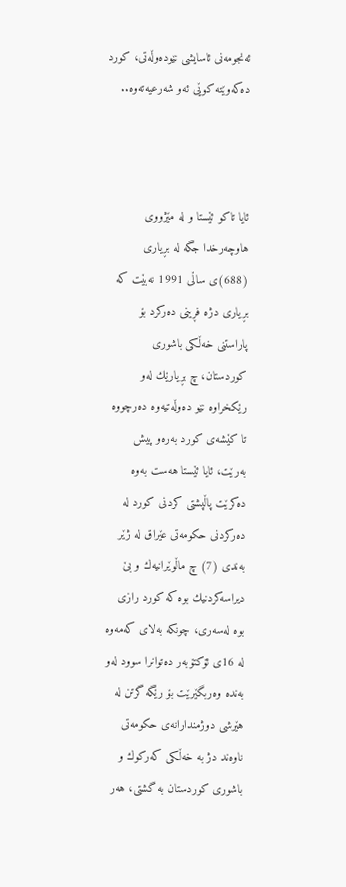ئه‌نجومه‌نی ئاسایشی نێوده‌وڵه‌تی، كورد ده‌كه‌وێته‌ كوێی ئه‌و شه‌رعیه‌ته‌وه‌..



ئایا تاكو ئێستا و له‌ مێژووی هاوچه‌رخدا جگه‌ له‌ بڕیاری (688)ی ساڵی 1991 نه‌بێت كه‌ بڕیاری دژه‌ فڕینی ده‌ركرد بۆ پاراستنی خه‌ڵكی باشوری كوردستان، چ بڕیارێك له‌و رێكخراوه‌ نێو ده‌وڵه‌تیه‌وه‌ ده‌رچووه‌ تا كێشه‌ی كورد به‌ره‌و پیش به‌رێت، ئایا ئێستا هه‌ست به‌وه‌ ده‌كرێت پاڵپشتی كردنی كورد له‌ ده‌ركردنی حكومه‌تی عێراق له‌ ژێر به‌ندی (7) چ ماڵوێرانیه‌ك و بێ دیراسه‌كردنیك بوه‌ كه‌ كورد رازی بوه‌ له‌سه‌ری، چونكه‌ به‌لای كه‌مه‌وه‌ له‌ 16ی ئۆكتۆبه‌ر ده‌توانرا سوود له‌و به‌نده‌ وه‌ربگێرێت بۆ رێگه‌ گرتن له‌ هێرشی دوژمندارانه‌ی حكومه‌تی ناوه‌ند دژ به‌ خه‌ڵكی كه‌ركوك و باشوری كوردستان به‌ گشتی، هه‌ر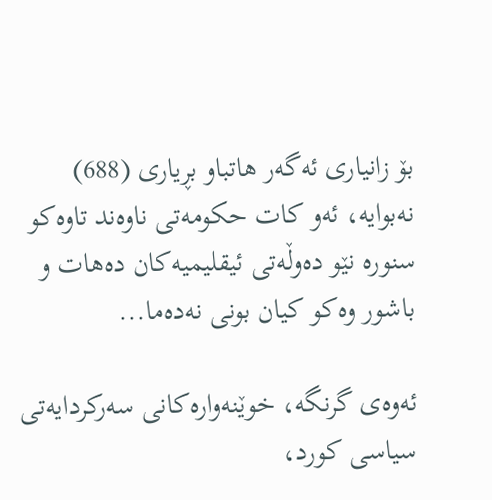بۆ زانیاری ئه‌گه‌ر هاتباو بڕیاری (688) نه‌بوایه‌، ئه‌و كات حكومه‌تی ناوه‌ند تاوه‌كو سنوره‌ نێو ده‌وڵه‌تی ئیقلیمیه‌كان ده‌هات و باشور وه‌كو كیان بونی نه‌ده‌ما...

ئه‌وه‌ی گرنگه‌، خوێنه‌واره‌كانی سه‌ركردایه‌تی سیاسی كورد،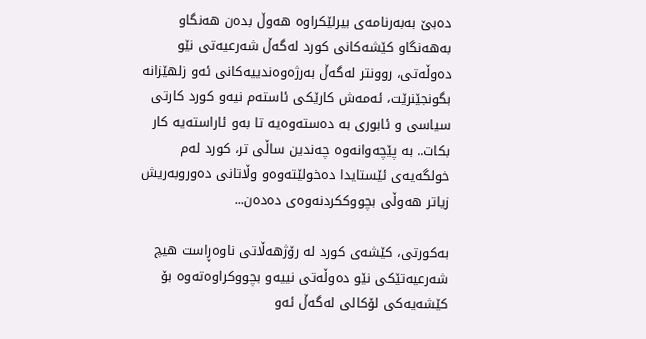ده‌بێ به‌به‌رنامه‌ی بیرلێكراوه‌ هه‌وڵ بده‌ن هه‌نگاو به‌هه‌نگاو كێشه‌كانی كورد له‌گه‌ڵ شه‌رعیه‌تی نێو ده‌وڵه‌تی، روونتر له‌گه‌ڵ به‌رژه‌وه‌ندییه‌كانی ئه‌و زلهێزانه‌ بگونجێنرێت، ئه‌مه‌ش كارێكی ئاسته‌م نیه‌و كورد كارتی سیاسی و ئابوری به‌ ده‌سته‌وه‌یه‌ تا به‌و ئاراسته‌یه‌ كار بكات.. به‌ پێچه‌وانه‌وه‌ چه‌ندین ساڵی تر، كورد له‌م خولگه‌یه‌ی ئێستایدا ده‌خولێته‌وه‌و وڵاتانی ده‌وروبه‌ریش زیاتر هه‌وڵی بچووككردنه‌وه‌ی ده‌ده‌ن...

به‌كورتی، كێشه‌ی كورد له‌ رۆژهه‌ڵاتی ناوه‌ڕاست هیچ شه‌رعیه‌تێكی نێو ده‌وڵه‌تی نییه‌و بچووكراوه‌ته‌وه‌ بۆ كێشه‌یه‌كی لۆكالی له‌گه‌ڵ ئه‌و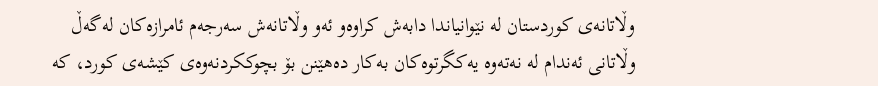وڵاتانه‌ی كوردستان له‌ نێوانیاندا دابه‌ش كراوه‌و ئه‌و وڵاتانه‌ش سه‌رجه‌م ئامرازه‌كان له‌گه‌ڵ وڵاتانی ئه‌ندام له‌ نه‌ته‌وه‌ یه‌كگرتوه‌كان به‌كار ده‌هێنن بۆ بچوككردنه‌وه‌ی كێشه‌ی كورد، كه‌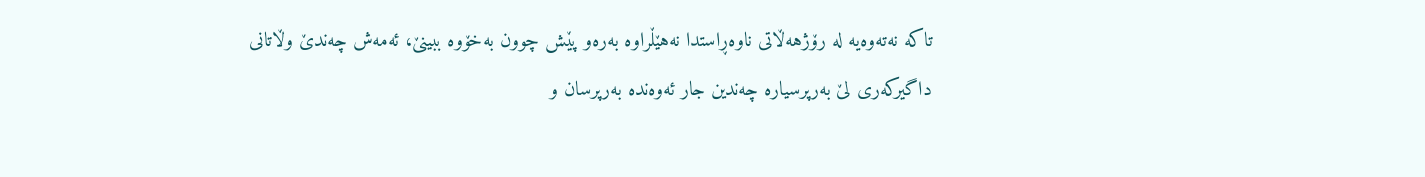تاكه‌ نه‌ته‌وه‌یه‌ له‌ رۆژهه‌ڵاتی ناوه‌ڕاستدا نه‌هێڵراوه‌ به‌ره‌و پێش چوون به‌خۆوه‌ ببینێ، ئه‌مه‌ش چه‌ندێ وڵاتانی داگیركه‌ری لێ به‌رپرسیاره‌ چه‌ندین جار ئه‌وه‌نده‌ به‌رپرسان و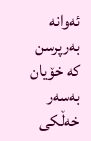ئه‌وانه‌ به‌رپرسن كه‌ خۆیان به‌سه‌ر خه‌ڵكی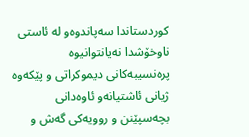كوردستاندا سه‌پاندوه‌و له‌ ئاستی ناوخۆشدا نه‌یانتوانیوه‌ پره‌نسیبه‌كانی دیموكراتی و پێكه‌وه‌ ژیانی ئاشتیانه‌و ئاوه‌دانی بچه‌سپێنن و روویه‌كی گه‌ش و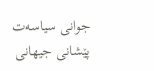جوانی سیاسه‌ت پێشانی جیهانی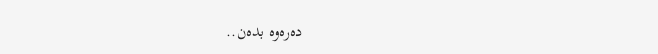ده‌ره‌وه‌ بده‌ن..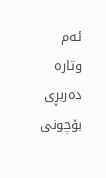ئەم وتارە دەربڕی بۆچونی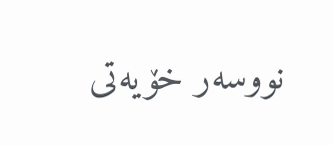نووسەر خۆیەتی